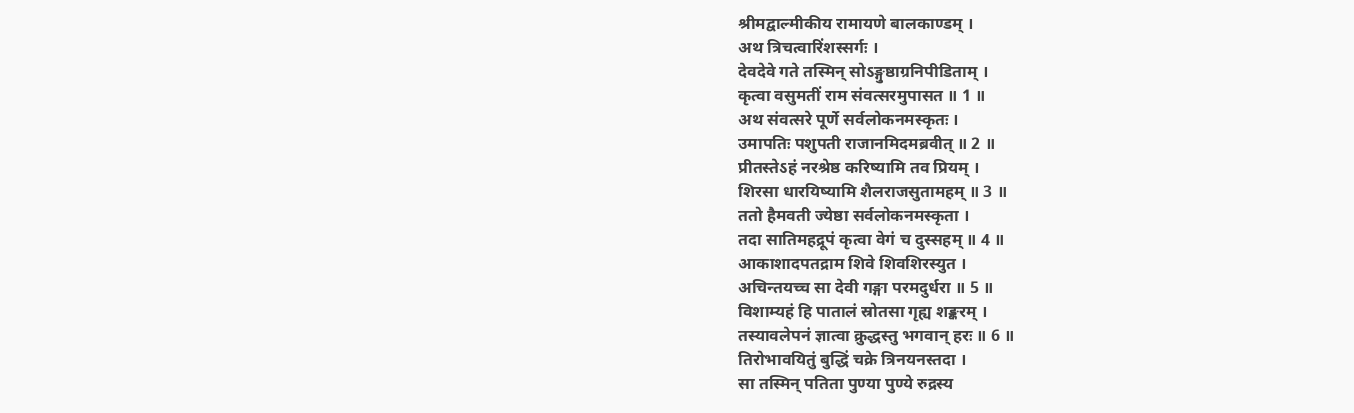श्रीमद्वाल्मीकीय रामायणे बालकाण्डम् ।
अथ त्रिचत्वारिंशस्सर्गः ।
देवदेवे गते तस्मिन् सोऽङ्गुष्ठाग्रनिपीडिताम् ।
कृत्वा वसुमतीं राम संवत्सरमुपासत ॥ 1 ॥
अथ संवत्सरे पूर्णे सर्वलोकनमस्कृतः ।
उमापतिः पशुपती राजानमिदमब्रवीत् ॥ 2 ॥
प्रीतस्तेऽहं नरश्रेष्ठ करिष्यामि तव प्रियम् ।
शिरसा धारयिष्यामि शैलराजसुतामहम् ॥ 3 ॥
ततो हैमवती ज्येष्ठा सर्वलोकनमस्कृता ।
तदा सातिमहद्रूपं कृत्वा वेगं च दुस्सहम् ॥ 4 ॥
आकाशादपतद्राम शिवे शिवशिरस्युत ।
अचिन्तयच्च सा देवी गङ्गा परमदुर्धरा ॥ 5 ॥
विशाम्यहं हि पातालं स्रोतसा गृह्य शङ्करम् ।
तस्यावलेपनं ज्ञात्वा क्रुद्धस्तु भगवान् हरः ॥ 6 ॥
तिरोभावयितुं बुद्धिं चक्रे त्रिनयनस्तदा ।
सा तस्मिन् पतिता पुण्या पुण्ये रुद्रस्य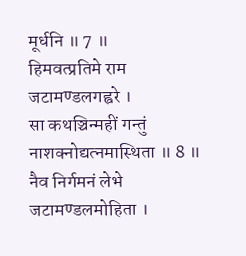मूर्धनि ॥ 7 ॥
हिमवत्प्रतिमे राम जटामण्डलगह्वरे ।
सा कथञ्चिन्महीं गन्तुं नाशक्नोद्यत्नमास्थिता ॥ 8 ॥
नैव निर्गमनं लेभे जटामण्डलमोहिता ।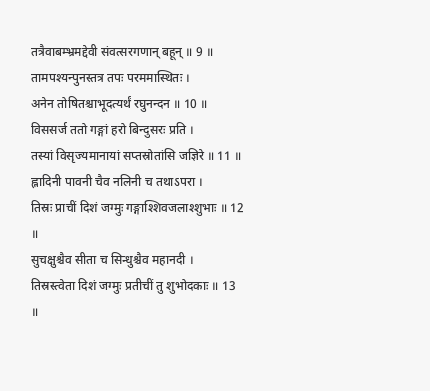तत्रैवाबम्भ्रमद्देवी संवत्सरगणान् बहून् ॥ 9 ॥
तामपश्यन्पुनस्तत्र तपः परममास्थितः ।
अनेन तोषितश्चाभूदत्यर्थं रघुनन्दन ॥ 10 ॥
विससर्ज ततो गङ्गां हरो बिन्दुसरः प्रति ।
तस्यां विसृज्यमानायां सप्तस्रोतांसि जज्ञिरे ॥ 11 ॥
ह्लादिनी पावनी चैव नलिनी च तथाऽपरा ।
तिस्रः प्राचीं दिशं जग्मुः गङ्गाश्शिवजलाश्शुभाः ॥ 12 ॥
सुचक्षुश्चैव सीता च सिन्धुश्चैव महानदी ।
तिस्रस्त्वेता दिशं जग्मुः प्रतीचीं तु शुभोदकाः ॥ 13 ॥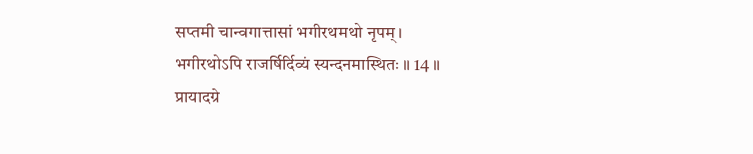सप्तमी चान्वगात्तासां भगीरथमथो नृपम् ।
भगीरथोऽपि राजर्षिर्दिव्यं स्यन्दनमास्थितः ॥ 14 ॥
प्रायादग्रे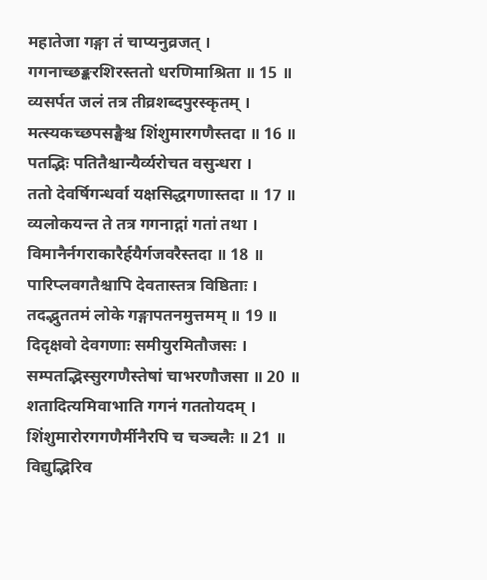महातेजा गङ्गा तं चाप्यनुव्रजत् ।
गगनाच्छङ्करशिरस्ततो धरणिमाश्रिता ॥ 15 ॥
व्यसर्पत जलं तत्र तीव्रशब्दपुरस्कृतम् ।
मत्स्यकच्छपसङ्घैश्च शिंशुमारगणैस्तदा ॥ 16 ॥
पतद्भिः पतितैश्चान्यैर्व्यरोचत वसुन्धरा ।
ततो देवर्षिगन्धर्वा यक्षसिद्धगणास्तदा ॥ 17 ॥
व्यलोकयन्त ते तत्र गगनाद्गां गतां तथा ।
विमानैर्नगराकारैर्हयैर्गजवरैस्तदा ॥ 18 ॥
पारिप्लवगतैश्चापि देवतास्तत्र विष्ठिताः ।
तदद्भुततमं लोके गङ्गापतनमुत्तमम् ॥ 19 ॥
दिदृक्षवो देवगणाः समीयुरमितौजसः ।
सम्पतद्भिस्सुरगणैस्तेषां चाभरणौजसा ॥ 20 ॥
शतादित्यमिवाभाति गगनं गततोयदम् ।
शिंशुमारोरगगणैर्मीनैरपि च चञ्चलैः ॥ 21 ॥
विद्युद्भिरिव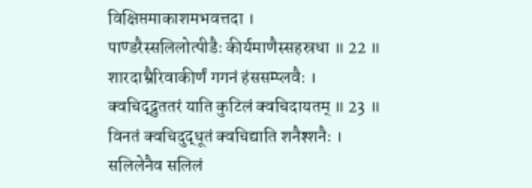विक्षिप्तमाकाशमभवत्तदा ।
पाण्डरैस्सलिलोत्पीडैः कीर्यमाणैस्सहस्रधा ॥ 22 ॥
शारदाभ्रैरिवाकीर्णं गगनं हंससम्प्लवैः ।
क्वचिद्द्रुततरं याति कुटिलं क्वचिदायतम् ॥ 23 ॥
विनतं क्वचिदुद्धूतं क्वचिद्याति शनैश्शनैः ।
सलिलेनैव सलिलं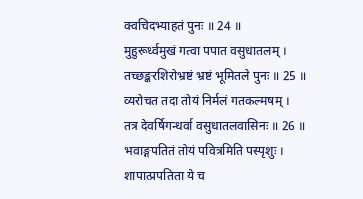क्वचिदभ्याहतं पुनः ॥ 24 ॥
मुहुरूर्ध्वमुखं गत्वा पपात वसुधातलम् ।
तच्छङ्करशिरोभ्रष्टं भ्रष्टं भूमितले पुनः ॥ 25 ॥
व्यरोचत तदा तोयं निर्मलं गतकल्मषम् ।
तत्र देवर्षिगन्धर्वा वसुधातलवासिनः ॥ 26 ॥
भवाङ्गपतितं तोयं पवित्रमिति पस्पृशुः ।
शापात्प्रपतिता ये च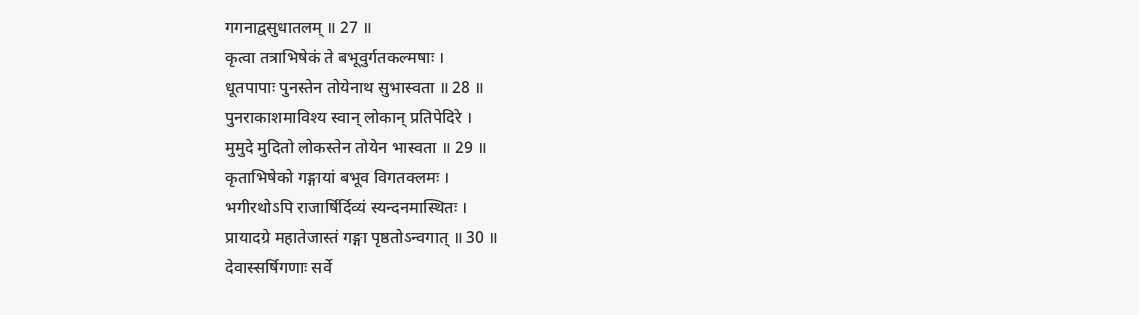गगनाद्वसुधातलम् ॥ 27 ॥
कृत्वा तत्राभिषेकं ते बभूवुर्गतकल्मषाः ।
धूतपापाः पुनस्तेन तोयेनाथ सुभास्वता ॥ 28 ॥
पुनराकाशमाविश्य स्वान् लोकान् प्रतिपेदिरे ।
मुमुदे मुदितो लोकस्तेन तोयेन भास्वता ॥ 29 ॥
कृताभिषेको गङ्गायां बभूव विगतक्लमः ।
भगीरथोऽपि राजार्षिर्दिव्यं स्यन्दनमास्थितः ।
प्रायादग्रे महातेजास्तं गङ्गा पृष्ठतोऽन्वगात् ॥ 30 ॥
देवास्सर्षिगणाः सर्वे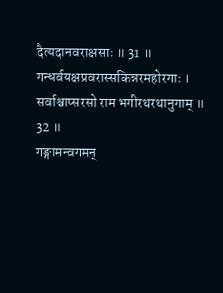दैत्यदानवराक्षसाः ॥ 31 ॥
गन्धर्वयक्षप्रवरास्सकिन्नरमहोरगाः ।
सर्वाश्चाप्सरसो राम भगीरथरथानुगाम् ॥ 32 ॥
गङ्गामन्वगमन्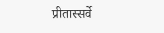प्रीतास्सर्वे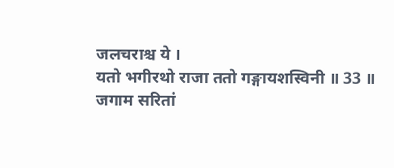जलचराश्च ये ।
यतो भगीरथो राजा ततो गङ्गायशस्विनी ॥ 33 ॥
जगाम सरितां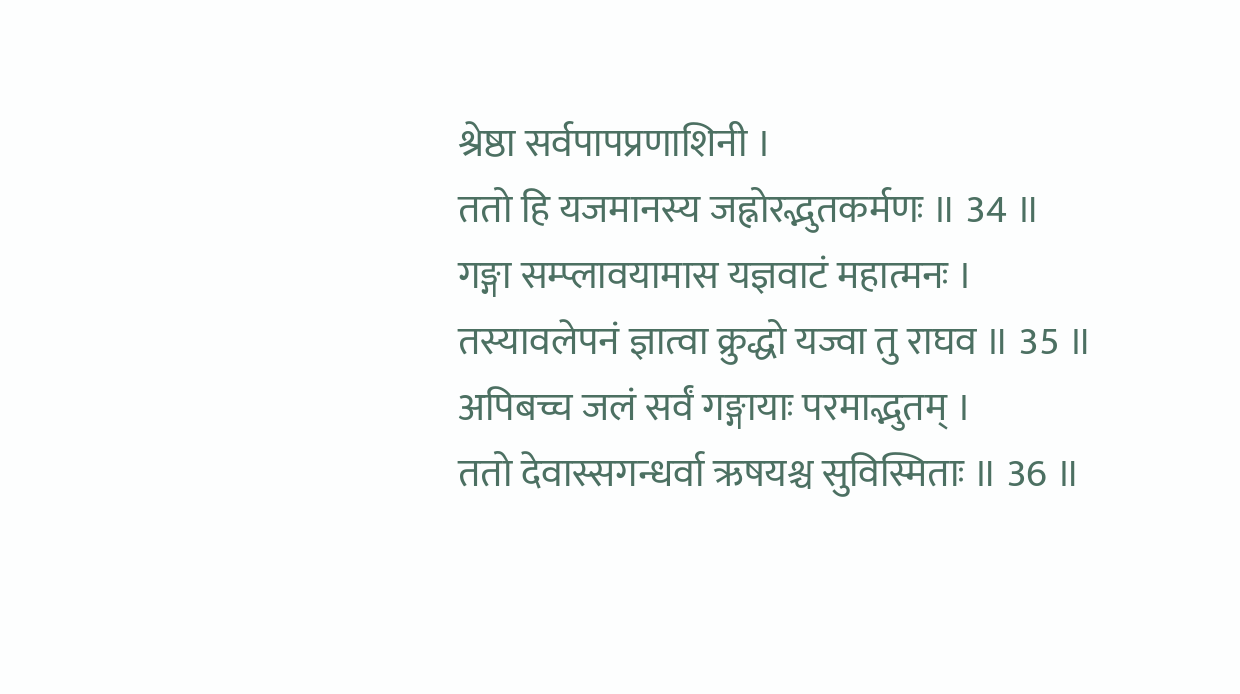श्रेष्ठा सर्वपापप्रणाशिनी ।
ततो हि यजमानस्य जह्नोरद्भुतकर्मणः ॥ 34 ॥
गङ्गा सम्प्लावयामास यज्ञवाटं महात्मनः ।
तस्यावलेपनं ज्ञात्वा क्रुद्धो यज्वा तु राघव ॥ 35 ॥
अपिबच्च जलं सर्वं गङ्गायाः परमाद्भुतम् ।
ततो देवास्सगन्धर्वा ऋषयश्च सुविस्मिताः ॥ 36 ॥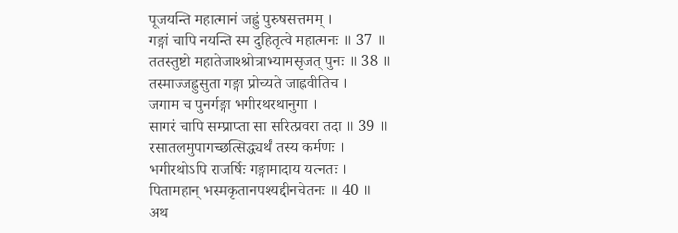पूजयन्ति महात्मानं जह्नुं पुरुषसत्तमम् ।
गङ्गां चापि नयन्ति स्म दुहितृत्वे महात्मनः ॥ 37 ॥
ततस्तुष्टो महातेजाश्श्रोत्राभ्यामसृजत् पुनः ॥ 38 ॥
तस्माज्जह्नुसुता गङ्गा प्रोच्यते जाह्नवीतिच ।
जगाम च पुनर्गङ्गा भगीरथरथानुगा ।
सागरं चापि सम्प्राप्ता सा सरित्प्रवरा तदा ॥ 39 ॥
रसातलमुपागच्छत्सिद्ध्यर्थं तस्य कर्मणः ।
भगीरथोऽपि राजर्षिः गङ्गामादाय यत्नतः ।
पितामहान् भस्मकृतानपश्यद्दीनचेतनः ॥ 40 ॥
अथ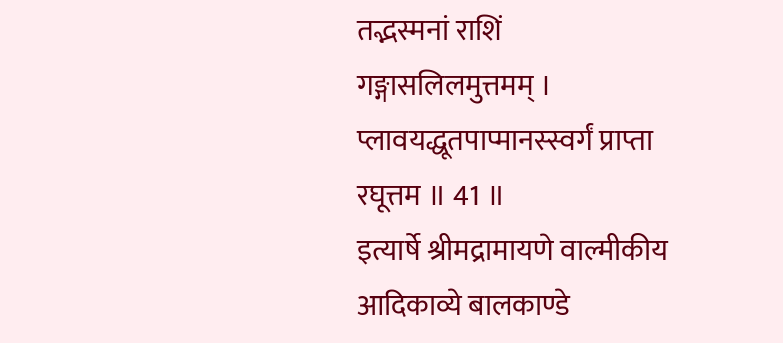तद्भस्मनां राशिं गङ्गासलिलमुत्तमम् ।
प्लावयद्धूतपाप्मानस्स्वर्गं प्राप्ता रघूत्तम ॥ 41 ॥
इत्यार्षे श्रीमद्रामायणे वाल्मीकीय आदिकाव्ये बालकाण्डे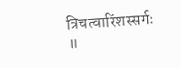त्रिचत्वारिंशस्सर्गः ॥